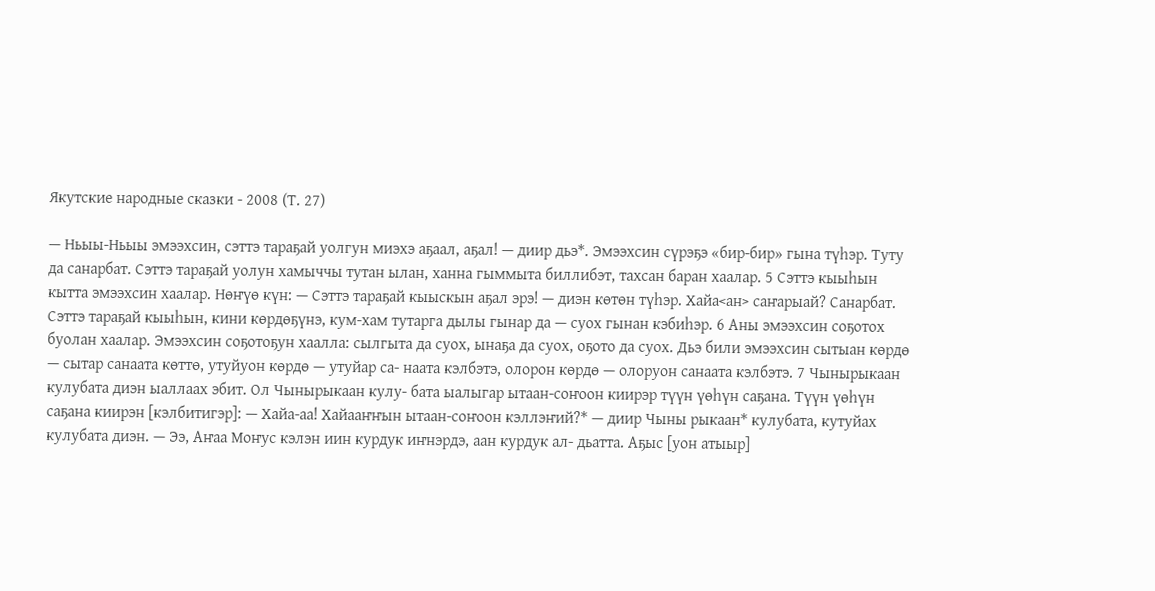Якутские народные сказки - 2008 (Т. 27)

— Ньыы-Ньыы эмээхсин, сэттэ тараҕай уолгун миэхэ аҕаал, аҕал! — диир дьэ*. Эмээхсин сүрэҕэ «бир-бир» гына түһэр. Туту да санарбат. Сэттэ тараҕай уолун хамыччы тутан ылан, ханна гыммыта биллибэт, тахсан баран хаалар. 5 Сэттэ кыыһын кытта эмээхсин хаалар. Нөҥүө күн: — Сэттэ тараҕай кыыскын аҕал эрэ! — диэн көтөн түһэр. Хайа<ан> саҥарыай? Санарбат. Сэттэ тараҕай кыыһын, кини көрдөҕүнэ, кум-хам тутарга дылы гынар да — суох гынан кэбиһэр. 6 Аны эмээхсин соҕотох буолан хаалар. Эмээхсин соҕотоҕун хаалла: сылгыта да суох, ынаҕа да суох, оҕото да суох. Дьэ били эмээхсин сытыан көрдө — сытар санаата көттө, утуйуон көрдө — утуйар са- наата кэлбэтэ, олорон көрдө — олоруон санаата кэлбэтэ. 7 Чынырыкаан кулубата диэн ыаллаах эбит. Ол Чынырыкаан кулу- бата ыалыгар ытаан-соҥоон киирэр түүн үөһүн саҕана. Түүн үөһүн саҕана киирэн [кэлбитигэр]: — Хайа-аа! Хайааҥҥын ытаан-соҥоон кэллэҥий?* — диир Чыны рыкаан* кулубата, кутуйах кулубата диэн. — Ээ, Аҥаа Моҥус кэлэн иин курдук иҥнэрдэ, аан курдук ал- дьатта. Аҕыс [уон атыыр]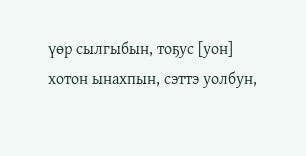үөр сылгыбын, тоҕус [уон] хотон ынахпын, сэттэ уолбун,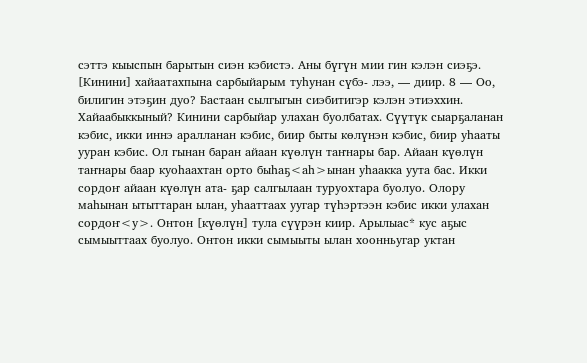сэттэ кыыспын барытын сиэн кэбистэ. Аны бүгүн мии гин кэлэн сиэҕэ. [Кинини] хайаатахпына сарбыйарым туһунан сүбэ- лээ, — диир. 8 — Оо, билигин этэҕин дуо? Бастаан сылгыгын сиэбитигэр кэлэн этиэххин. Хайаабыккыный? Кинини сарбыйар улахан буолбатах. Сүүтүк сыарҕаланан кэбис, икки иннэ аралланан кэбис, биир быты көлүнэн кэбис, биир уһааты ууран кэбис. Ол гынан баран айаан күөлүн таҥнары бар. Айаан күөлүн таҥнары баар куоһаахтан орто быһаҕ<аһ>ынан уһаакка уута бас. Икки сордоҥ айаан күөлүн ата- ҕар салгылаан туруохтара буолуо. Олору маһынан ытыттаран ылан, уһааттаах уугар түһэртээн кэбис икки улахан сордоҥ<у>. Онтон [күөлүн] тула сүүрэн киир. Арылыас* кус аҕыс сымыыттаах буолуо. Онтон икки сымыыты ылан хоонньугар уктан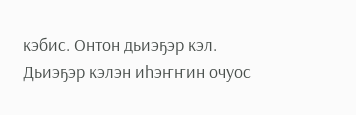кэбис. Онтон дьиэҕэр кэл. Дьиэҕэр кэлэн иһэҥҥин очуос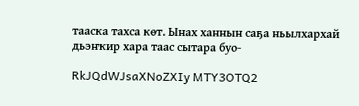тааска тахса көт. Ынах ханнын саҕа ньылхархай дьэҥкир хара таас сытара буо-

RkJQdWJsaXNoZXIy MTY3OTQ2